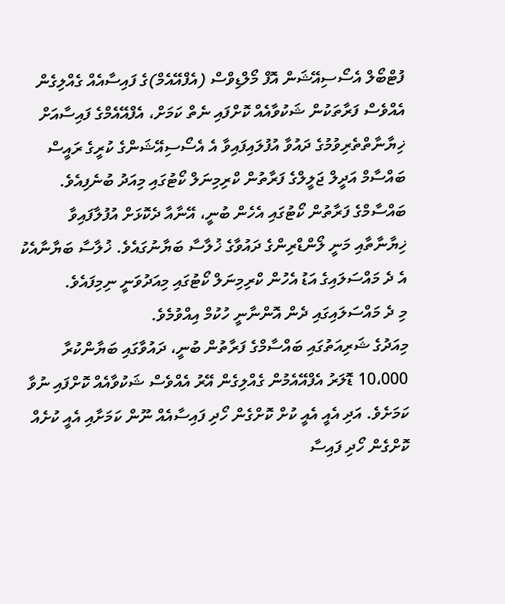ފުޓްބޯލް އެސޯސިއޭޝަން އޮފް މޯލްޑިވްސް (އެފްއޭއެމް)ގެ ފައިސާއެއް ގެއްލިގެން އެއްވެސް ފަރާތަކުން ޝަކުވާއެއް ކޮށްފައި ނެތް ކަމަށް، އެފްއޭއެމްގެ ފައިސާއަށް ޚިޔާނާތްތެރިވުމުގެ ދައުވާ އުފުލައިފައިވާ އެ އެސޯސިއޭޝަންގެ ކުރީގެ ރައީސް ބައްސާމް އަދީލް ޖަލީލްގެ ފަރާތުން ކްރިމިނަލް ކޯޓުގައި މިއަދު ބުނެފިއެވެ.
ބައްސާމްގެ ފަރާތުން ކޯޓުގައި އެހެން ބުނީ، އޭނާއާ ދެކޮޅަށް އުފުލާފައިވާ ޚިޔާނާތާއި މަނީ ލޯންޑްރިންގެ ދައުވާގެ ޚުލާސާ ބަޔާނުގައެވެ. ޚުލާސާ ބަޔާނާއެކު އެ ދެ މައްސަލައިގެ އަޑު އެހުން ކްރިމިނަލް ކޯޓުގައި މިއަދުވަނީ ނިމިފައެވެ.
މި ދެ މައްސަލައިގައި ދެން އޮންނާނީ ހުކުމް އިއްވުމެވެ.
މިއަދުގެ ޝަރިއަތުގައި ބައްސާމްގެ ފަރާތުން ބުނީ، ދައުވާގައި ބަޔާންކުރާ 10،000 ޑޮލަރު އެފްއޭއެމުން ގެއްލިގެން އޭރު އެއްވެސް ޝަކުވާއެއް ކޮށްފައި ނުވާ ކަމަށެވެ. އަދި އެއީ އެއީ ކުށް ކޮށްގެން ހޯދި ފައިސާއެއް ނޫން ކަމަށާއި އެއީ ކުށެއް ކޮށްގެން ހޯދި ފައިސާ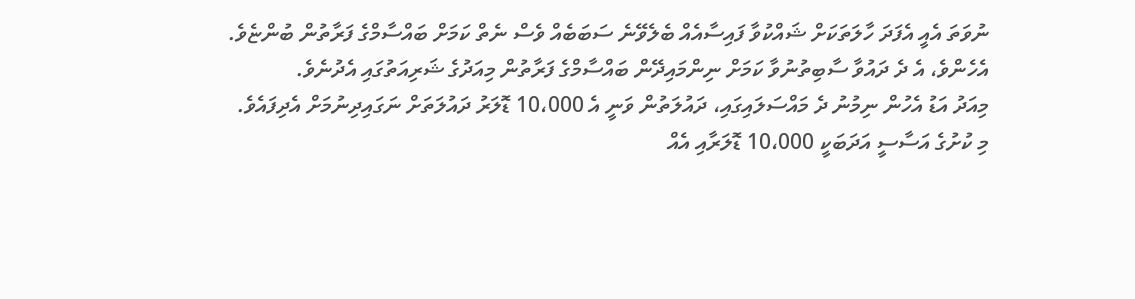ނުވަތަ އެއީ އެފަދަ ހާލަތަކަށް ޝައްކުވާ ފައިސާއެއް ބެލެވޭނެ ސަބަބެއް ވެސް ނެތް ކަމަށް ބައްސާމްގެ ފަރާތުން ބުންޏެވެ.
އެހެންވެ، އެ ދެ ދައުވާ ސާބިތުނުވާ ކަމަށް ނިންމައިދޭން ބައްސާމްގެ ފަރާތުން މިއަދުގެ ޝަރިއަތުގައި އެދުނެވެ.
މިއަދު އަޑު އެހުން ނިމުނު ދެ މައްސަލައިގައި، ދައުލަތުން ވަނީ އެ 10،000 ޑޮލަރު ދައުލަތަށް ނަގައިދިނުމަށް އެދިފައެވެ.
މި ކުށުގެ އަސާސީ އަދަބަކީ 10،000 ޑޮލަރާއި އެއް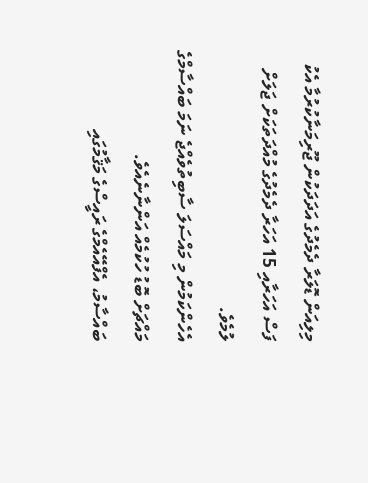މިލިއަން ޑޮލަރާ ދެމެދުގެ އަދަދަކުން ޖޫރިމަނާކުރުމާ އެކު ފަސް އަހަރާއި 15 އަހަރާ ދެމެދުގެ މުއްދަތަކަށް ޖަލަށް ލުމެވެ.
އެހެންކަމުން މި މައްސަލަ ސާބިތުވެއްޖެ ނަމަ ބައްސާމްގެ މައްޗަށް ބޮޑު ހުކުމެއް އަންނާނެއެވެ.
ބައްސާމު، އެފްއޭއެމްގެ ރައީސްގެ މަޤާމުގައި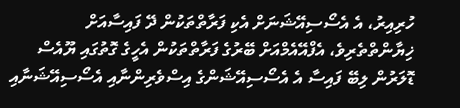ހުރިއިރު، އެ އެސޯސިއޭޝަނަށް އެކި ފަރާތްތަކުން ދޭ ފައިސާއަށް ޚިޔާންތްތެރިވެ، އެފްއޭއެމްއަށް ބޭރުގެ ފަރާތްތަކުން އެހީގެ ގޮތުގައި ޔޫއެސް ޑޮލަރުން ލިބޭ ފައިސާ އެ އެސޯސިއޭޝަންގެ އިސްވެރިންނާއި އެސޯސިއޭޝަނާއި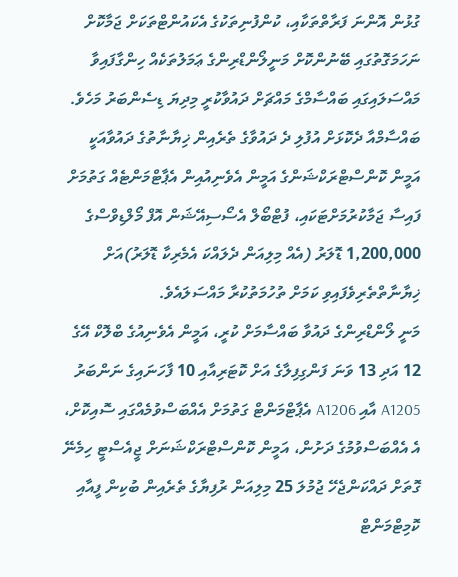ގުޅުން އޮންނަ ފަރާތްތަކާއި، ކުންފުނިތަކުގެ އެކައުންޓްތަކަށް ޖަމާކޮށް ނަހަމަގޮތުގައި ބޭނުންކޮށް މަނީލޯންޑްރިންގެ ޢަމަލުތަކެއް ހިންގާފައިވާ މައްސަލައިގައި ބައްސާމްގެ މައްޗަށް ދައުވާކުރީ މިދިޔަ ޑިސެންބަރު މަހެވެ.
ބައްސާމްއާ ދެކޮޅަށް އުފުލި ދެ ދައުވާގެ ތެރެއިން ޚިޔާނާތުގެ ދައުވާއަކީ އަމީން ކޮންސްޓްރަކްޝަންގެ އަމީން އެވެނިއުއިން އެޕާޓްމަންޓެއް ގަތުމަށް ފައިސާ ޖަމާކުރުމަށްޓަކައި، ފުޓްބޯލް އެސޯސިއޭޝަން އޮފް މޯލްޑިވްސްގެ 1,200,000 ޑޮލަރު (އެއް މިލިއަން ދެލައްކަ އެމެރިކާ ޑޮލަރު)އަށް ޚިޔާނާތްތެރިވެފައިވި ކަމަށް ތުހުމަތުކުރާ މައްސަލައެވެ.
މަނީ ލޯންޑްރިންގެ ދައުވާ ބައްސާމަށް ކުރީ، އަމީން އެވެނިއުގެ ބްލޮކް އޭގެ 12 އަދި 13 ވަނަ ފަންގިފިލާގެ އަށް ކޮޓަރިއާއި 10 ފާހަނައިގެ ނަންބަރު A1205 އާއި A1206 އެޕާޓްމަންޓް ގަތުމަށް އެއްބަސްވުމެއްގައި ސޮއިކޮށް، އެ އެއްބަސްވުމުގެ ދަށުން، އަމީން ކޮންސްޓްރަކްޝަނަށް ޖީއެސްޓީ ހިމެނޭ ގޮތަށް ދައްކަންޖެހޭ ޖުމުލަ 25 މިލިއަން ރުފިޔާގެ ތެރެއިން ބުކިން ފީއާއި ކޮމިޓްމަންޓް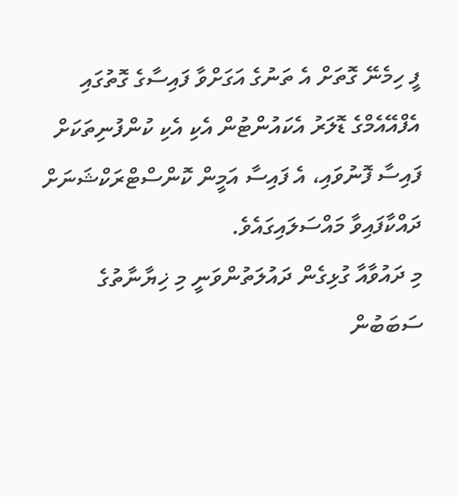ފީ ހިމެނޭ ގޮތަށް އެ ތަނުގެ އަގަށްވާ ފައިސާގެ ގޮތުގައި އެފްއޭއެމްގެ ޑޮލަރު އެކައުންޓުން އެކި އެކި ކުންފުނިތަކަށް ފައިސާ ފޮނުވައި، އެ ފައިސާ އަމީން ކޮންސްޓްރަކްޝަނަށް ދައްކާފައިވާ މައްސަލައިގައެވެ.
މި ދައުވާއާ ގުޅިގެން ދައުލަތުންވަނީ މި ޚިޔާނާތުގެ ސަބަބުން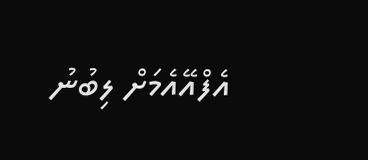އެފްއޭއެމަށް ލިބުނު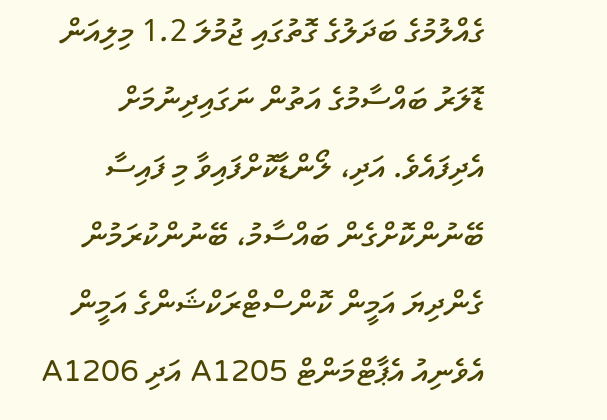ގެއްލުމުގެ ބަދަލުގެ ގޮތުގައި ޖުމުލަ 1.2 މިލިއަން ޑޮލަރު ބައްސާމުގެ އަތުން ނަގައިދިނުމަށް އެދިފައެވެ. އަދި، ލޯންޑާކޮށްފައިވާ މި ފައިސާ ބޭނުންކޮށްގެން ބައްސާމު، ބޭނުންކުރަމުން ގެންދިޔަ އަމީން ކޮންސްޓްރަކްޝަންގެ އަމީން އެވެނިއު އެޕާޓްމަންޓް A1205 އަދި A1206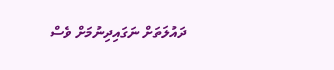ދައުލަތަށް ނަގައިދިނުމަށް ވެސް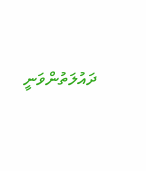ދައުލަތުންވަނީ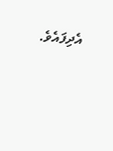އެދިފައެވެ.